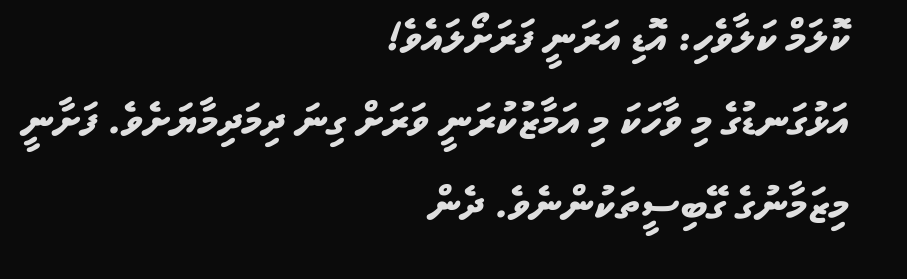ކޮލަމް ކަލާވެހި: އޮޑި އަރަނީ ފަރަށޯލައެވެ!
އަޅުގަނޑުގެ މި ވާހަކަ މި އަމާޒުކުރަނީ ވަރަށް ގިނަ ދިމަދިމާޔަށެވެ. ފަށާނީ މިޒަމާނުގެ ގޭބިސީތަކުންނެވެ. ދެން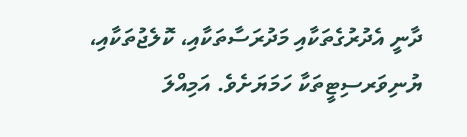ދާނީ އެދުރުގެތަކާއި މަދުރަސާތަކާއި، ކޮލެޖުތަކާއި، ޔުނިވަރސިޓީތަކާ ހަމަޔަށެވެ. އަމިއްލަ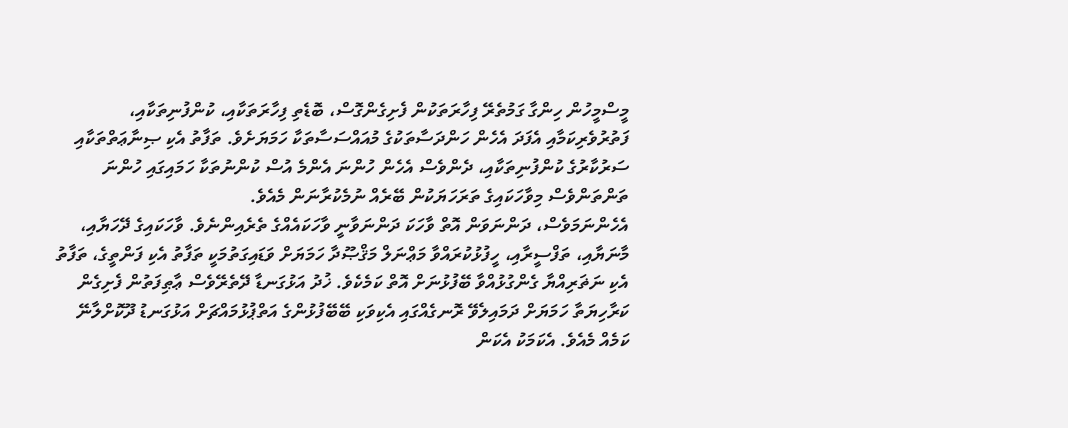މީސްމީހުން ހިންގާ ގަމުތެރޭ ފިހާރަތަކުން ފެށިގެންގޮސް، ބޮޑެތި ފިހާރަތަކާއި، ކުންފުނިތަކާއި، ފަތުރުވެރިކަމާއި އެފަދަ އެހެން ހަންދަސާތަކުގެ މުއައްސަސާތަކާ ހަމަޔަށެވެ. ތަފާތު އެކި ޞިނާޢަތްތަކާއި ސަރުކާރުގެ ކުންފުނިތަކާއި، ދެންވެސް އެހެން ހުންނަ އެންމެ އުސް ކުންނުތަކާ ހަމައިގައި ހުންނަ ތަންތަންވެސް މިވާހަކައިގެ ތަރަހަޔަކުން ބޭރެއް ނުމެކުރާނަން މެއެވެ.
އެހެންނަމަވެސް، ދަންނަވަން އޮތް ވާހަކަ ދަންނަވާނީ ވާހަކައެއްގެ ތެރެއިންނެވެ. ވާހަކައިގެ ދޭހަޔާއި، މާނަޔާއި، ތަފްސީރާއި، ހީފުޅުކުރައްވާ މަޢްނަލް މަޤްޞޫދާ ހަމަޔަށް ވަޑައިގަތުމަކީ ތަފާތު އެކި ފަންތީގެ، ތަފާތު އެކި ނަޡަރިއްޔާ ގެންގުޅުއްވާ ބޭފުޅުނަށް އޮތް ކަމެކެވެ. ޚުދު އަޅުގަނޑާ ދޭތެރޭވެސް ޢާޠިފަތުން ފެށިގެން ކަރާހިޔަތާ ހަމަޔަށް ދަމައިލެވޭ ރޮނގެއްގައި އެކިވަކި ބޭބޭފުޅުންގެ އަތްޕުޅުމައްޗަށް އަޅުގަނޑު ދޫކޮށްލާނޭ ކަމެއް މެއެވެ. އެކަމަކު އެކަން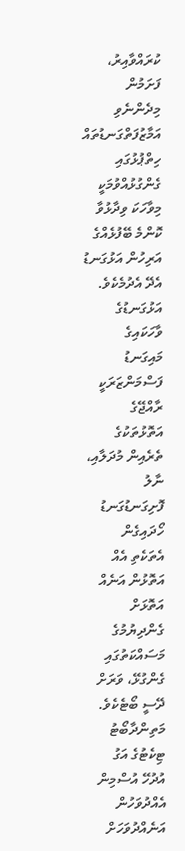ކުރައްވާއިރު، ފަށަމުން މިދެންނެވި އަމާޒުފަތްގަނޑުތައް ހިތްޕުޅުގައި ގެންގުޅުއްވުމަކީ މިވާހަކަ ވިދާޅުވާ ކޮންމެ ބޭފުޅެއްގެ އަރިހުން އަޅުގަނޑު އެދޭ އެދުމެކެވެ.
އަޅުގަނޑުގެ ވާހަކައިގެ މައިގަނޑު ފަސްމަންޒަރަކީ ރާއްޖޭގެ އަތޮޅުތަކުގެ ތެރެއިން މުދަލާއި، ނާލު ފޮށިގަނޑުގަނޑު ހޯދައިގެން އެތަކެތި އެއް އަތޮޅުން އަނެއް އަތޮޅަށް ގެންދިޔުމުގެ މަސައްކަތުގައި ގެންގުޅޭ، ވަރަށް ދޭސީ ބޯޓެކެވެ. މަތިންދާބޯޓު ޓިކެޓުގެ އަގު އުދުހޭ އުސްމިން އެއްދުވަހުން އަނެއްދުވަހަށް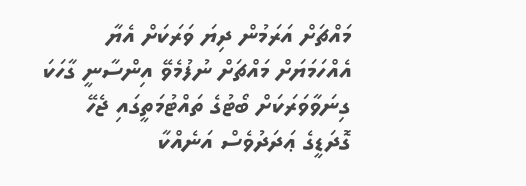މައްޗަށް އަރަމުން ދިޔަ ވަރަކަށް އެޔާ އެއްހަމަޔަށް މައްޗަށް ނުފުމެވޭ އިންސާނީ ގާހަކަ ގިނަވާވަރަކަށް ބޯޓުގެ ތައްޓުމަތީގައި ޖެހޭ ގޮދަޑީގެ ޢަދަދުވެސް އަނެއްކާ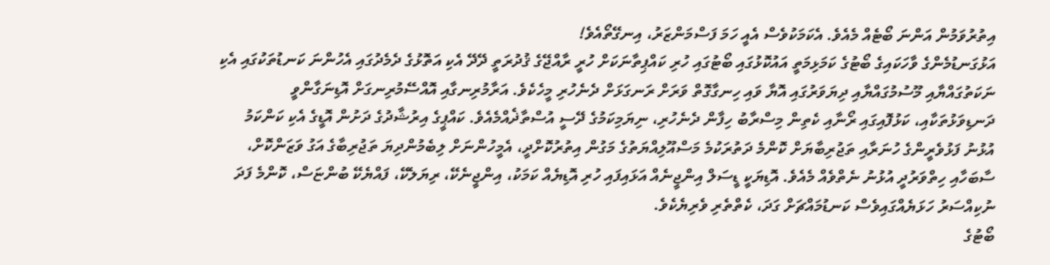އިތުރުވަމުން އަންނަ ބޯޓެއް މެއެވެ. އެކަމަކުވެސް އެއީ ހަމަ ފަސްމަންޒަރު، އިނގޭތޯއެވެ!
އަޅުގަނޑުމެންގެ ވާހަކައިގެ ބޯޓުގެ ކަމަޅިމަތީ އައުކޮޅުގައި ބޯޓުގައި ހުރި ކައްޕިތާނަކަށް ހުރީ ރާއްޖޭގެ ޤުދުރަތީ ދޭދޭ އެކި އަތޮޅުގެ ދެމެދުގައި އެހުންނަ ކަނޑުތަކުގައި އެކި ނަކަތުގައްޔާއި މޫސުމުގައްޔާއި ދިޔަވަރުގައި އޮޔާ ވައި ހިނގާގޮތް ވަރަށް ރަނގަޅަށް ދެނެހުރި މީހެކެވެ. އަރާމުރިނގާއި އޮއްސޭމުރިނގަށް އޮޑިނަގާންވީ ދަނޑިވަޅުތަކާއި، ކަޅުފޮއިގައި ރޯނާއި ކެތިން މިސްރާބު ހިފާން ދެނެހުރި، ނިޔަމިކަމުގެ ދޭސީ އުސްތާޛެއްމެއެވެ. ކައްޕީގެ އިރުޝާދުގެ ދަށުން އޮޑީގެ އެކި ކަންކަމު އުޅުނު ފަޅުވެރީންގެ ހުނަރާއި ތަޖުރިބާޔަށް ކޮންމެ ދަތުރަކުމެ މަސްއޫލިއްޔަތުގެ މަގުން އިތުރުކޮށްދީ، އެމީހުންނަށް ލިބެމުންދިޔަ ތަޖުރިބާގެ އަގު ވަޒަންކޮށް، ސާބަހާއި ހިތްވަރުދީ އުޅުނު ނެތްވެއް މެއެވެ. އޮޑިޔަކީ ޑީސަލް އިންޖީނެއް އަޅައިފައި ހުރި އޮޑިޔެއް ކަމަކު، އިންޖީނެކޭ، ރިޔަލެކޭ، ފައްޔެކޭ ބުންޏަސް، ކޮންމެ ފަދަ ނުކިއްސަރު ހަޅަޔެއްގައިވެސް ކަނޑުމައްޗަށް ގަދަ، ކެތްތެރި ވެރިޔެކެވެ.
ބޯޓުގެ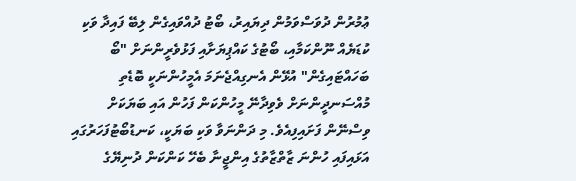ޢުމުރުން ދުވަސްވަމުން ދިޔައިރު، ބޯޓު ދުއްވައިގެން ލިބޭ ފައިދާ ވަކި ކުޑަޔެއް ނޫންކަމާއި، ބޯޓުގެ ކައްޕިޔަށާއި ފަޅުވެރީންނަށް "ބޯ ބަހައްޓައިގެން" އުޅޭން އެނގިއްޖެނަމަ އެމީހުންނަކީ ބޮޑެތި މުއްސަނދީންނަށް ވެވިދާނޭ މީހުންކަން ފަހުން އައި ބަޔަކަށް ވިސްނޭން ފަށައިފިއެވެ. މި ދަންނަވާ ވަކި ބަޔަކީ، ކަނޑުބޯޓުފަހަރުގައި އަޅައިފައި ހުންނަ ޒާތްޒާތުގެ އިންޖީނާ ބެހޭ ކަންކަން ދުނިޔޭގެ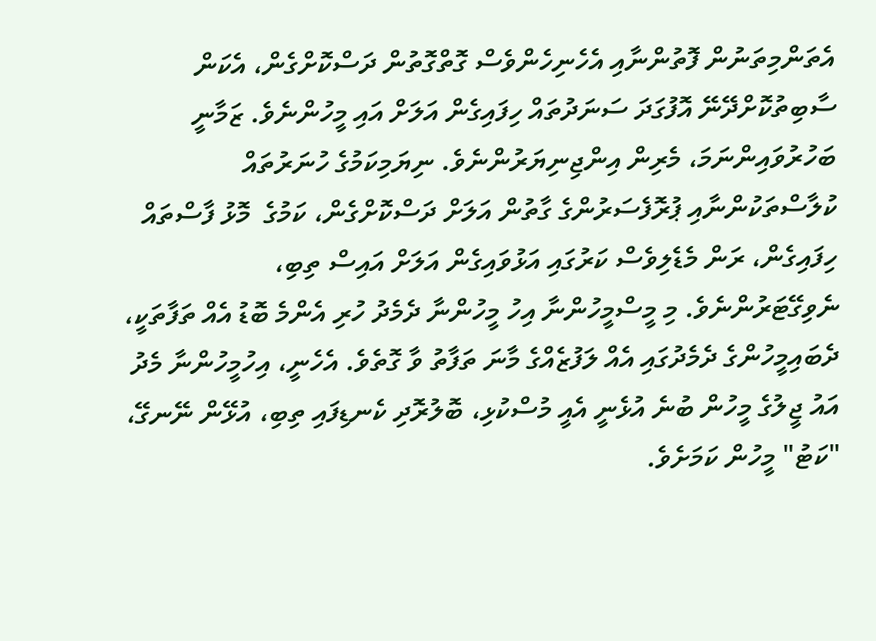އެތަންމިތަނުން ފޮތުންނާއި އެހެނިހެންވެސް ގޮތްގޮތުން ދަސްކޮށްގެން، އެކަން ސާބިތުކޮށްދޭނޭ އޮފުގަދަ ސަނަދުތައް ހިފައިގެން އަލަށް އައި މީހުންނެވެ. ޒަމާނީ ބަހުރުވައިންނަމަ، މެރިން އިންޖިނިޔަރުންނެވެ. ނިޔަމިކަމުގެ ހުނަރުތައް ކުލާސްތަކުންނާއި ޕުރޮފެސަރުންގެ ގާތުން އަލަށް ދަސްކޮށްގެން، ކަމުގެ  މޮޅު ފާސްތައް ހިފައިގެން، ރަން މެޑެލިވެސް ކަރުގައި އަޅުވައިގެން އަލަށް އައިސް ތިބި، ނެވިގޭޓަރުންނެވެ. މި މީސްމީހުންނާ އިހު މީހުންނާ ދެމެދު ހުރި އެންމެ ބޮޑު އެއް ތަފާތަކީ، ދެބައިމީހުންގެ ދެމެދުގައި އެއް ލަފުޒެއްގެ މާނަ ތަފާތު ވާ ގޮތެވެ. އެހެނީ، އިހުމީހުންނާ މެދު އައު ޖީލުގެ މީހުން ބުނެ އުޅެނީ އެއީ މުސްކުޅި، ބޮލުރޮދި ކެނޑިފައި ތިބި، އުޅޭން ނޭނގޭ، "ކަޓު" މީހުން ކަމަށެވެ.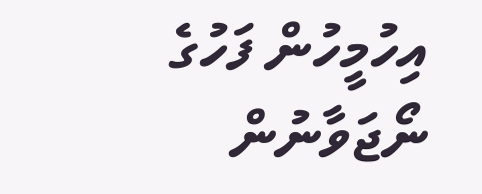އިހުމީހުން ފަހުގެ ނޯޖަވާނުން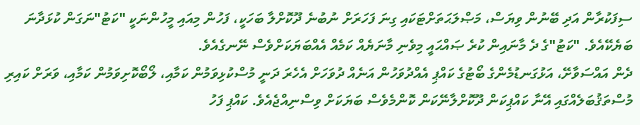ސިފަކުރާން އަދި ބޭނުން ވިޔަސް، މަޞްލަޙަތަށްޓަކައި ގިނަ ފަހަރަށް ނުބުނެ ދޫކޮށްލާ ބަހަކީ، ފަހުން މިއައި މީހުންނަކީ "ކަޓު"ނަގަން ކުޅަދާނަ ބަޔެކޭއެވެ. "ކަޓު"ގެ ދެ މާނައިން ކުރެ ޞައްޙައީ މިވެނި މާނަޔެއް ކަމެއް އެއްބަޔަކަށްވެސް ނޭނގެއެވެ.
ދެން އައްސަވާށޭ، އަޅުގަނޑުމެންގެ ބޯޓުގެ ކައްޕި އެއްދުވަހުން އަނެއް ދުވަހަށް އެހެރަ ދަނީ މުސްކުޅިވަމުން ކަމާއި، ލޯބޯކޮށިވަމުން ކަމާއި، ވަރަށް ކައިރި މުސްތަޤުބަލެއްގައި އޭނާ ކައްޕިކަން ދޫކޮށްލާނޭކަން ކޮންމެވެސް ބަޔަކަށް ވިސްނިއްޖެއެވެ. ކައްޕި ފަހު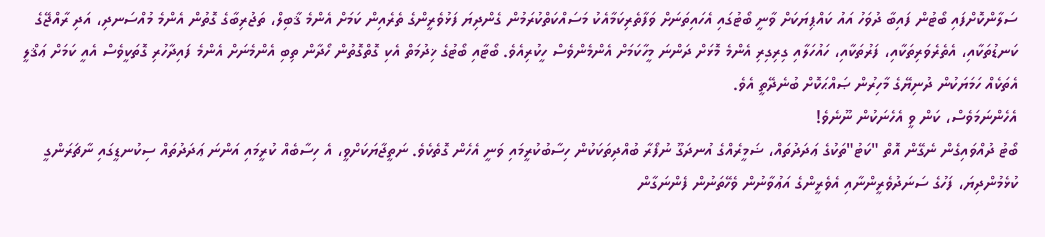ސަލާންކޮށްފައި ބޯޓުން ފައިބާ ދުވަހު އައު ކައްޕިޔަކަށް ވާނީ ބޯޓުގައި އެހައިތަނަށް ވަފާތެރިކަމާއެކު މަސައްކަތްކުރަމުން ގެންދިޔަ ފަޅުވެރީންގެ ތެރެއިން ކަމަށް އެންމެ ޤާބިލް، ތަޖުރިބާގެ ގޮތުން އެންމެ މުއްސަނދި، އަދި ރާއްޖޭގެ ކަނޑުތަކާއި، އެތެރެވަރިތަކާއި، ފަރުތަކާއި، ހައުހަލާއި ގިރިގިރި އެންމެ މޮޅަށް ދަންނަ މީހާކަމަށް އެންމެންވެސް ހީކުރިއެވެ. ބޯޓާއި ބޯޓުގެ ޚިދުމަތް އެކި ގޮތްގޮތުން ހޯދާން ތިބި އެންމެނަށް އެންމެ ފައިދާހުރި ގޮތަކީވެސް އެއީ ކަމަށް ޢަޤްލީ އެތަކެއް ހަމަޔަކުން ދުނިޔޭގެ މާހިރުން ޞައްޙަކޮށް ބުނެދޭތީ އެވެ.
އެހެންނަމަވެސް، ކަން ވީ އެހެނަކުން ނޫނެވެ!
ބޯޓު ދުއްވައިގެން ނެގޭން އޮތް "ކަޓު"ތަކުގެ ޢަދަދުތައް، ޟަމީރެއްގެ އުނދަގޫ ނުފޯރާ ބުއްދިތަކަކުން ހިސާބުކުރީމައި ވަނީ އެހެން ގޮތެކެވެ. ނަތީޖާޔަކަށްވީ، އެ ހިސާބެއް ކުރީމައި އަންނަ ޢަދަދުތައް ސިކުނޑީގައި ނާޗަރަންގީ ކުޅެމުންދިޔަ، ފަހުގެ ސަނަދުވެރީންނާއި އެވެރީންގެ އަޢުވާނުން ވެހޭތަނުން ފެންނަގާން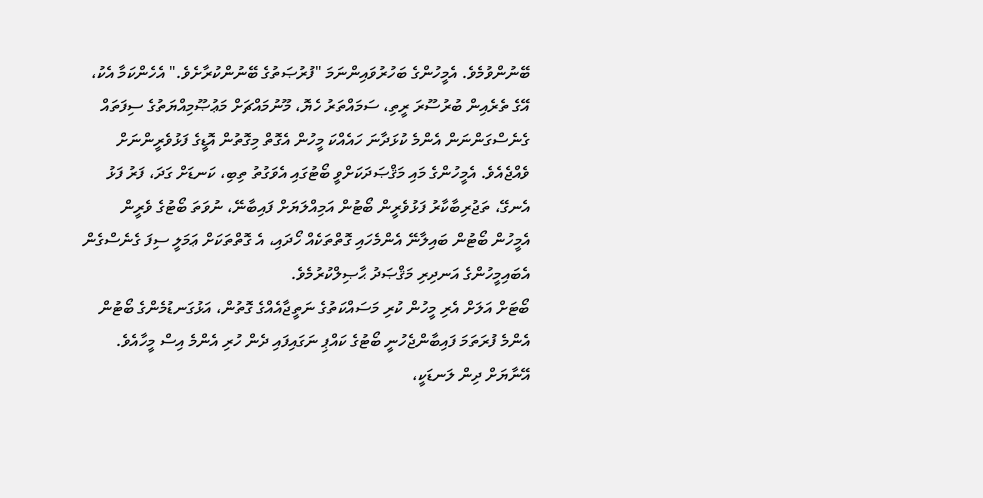ބޭނުންވުމެވެ. އެމީހުންގެ ބަހުރުވައިންނަމަ "ފުރުޞަތުގެ ބޭނުންކުރާށެވެ." އެހެންކަމާ އެކު، އޭގެ ތެރެއިން ބުރުސޫރަ ރީތި، ސަމައްތަރު ހެޔޮ، މޫނުމައްޗަށް މަޢުޞޫމިއްޔަތުގެ ސިފަތައް ގެނެސްގަންނަން އެންމެ ކުޅަދާނަ ހައެއްކަ މީހުން އެގޮތް މިގޮތުން އޮޑީގެ ފަޅުވެރީންނަށް ވެއްޖެއެވެ. އެމީހުންގެ މައި މަޤްޞަދަކަށްވީ ބޯޓުގައި އެވަގުތު ތިބި، ކަނޑަށް ގަދަ، ފަރު ފަޅު އެނގޭ، ތަޖުރިބާކާރު ފަޅުވެރީން ބޯޓުން އަމިއްލަޔަށް ފައިބާނޭ، ނުވަތަ ބޯޓުގެ ވެރީން އެމީހުން ބޯޓުން ބައިލާނޭ އެންމެހައި ގޮތްތަކެއް ހޯދައި، އެ ގޮތްތަކަށް ޢަމަލީ ސިފަ ގެނެސްގެން އެބައިމީހުންގެ އަނދިރި މަޤްޞަދު ޙާޞިލްކުރުމެވެ.
ބޯޓަށް އަލަށް އެރި މީހުން ކުރި މަސައްކަތުގެ ނަތީޖާއެއްގެ ގޮތުން، އަޅުގަނޑުމެންގެ ބޯޓުން އެންމެ ފުރަތަމަ ފައިބާންޖެހުނީ ބޯޓުގެ ކައްޕި ނަގައިފައި ދެން ހުރި އެންމެ އިސް މީހާއެވެ. އޭނާޔަށް ދިން ލަނޑަކީ،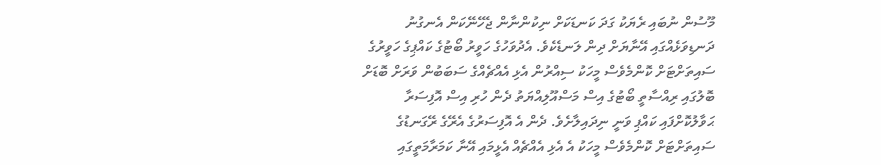މޫސުން ނުބައި ރެޔަކު ގަދަ ކަނޑަކަށް ނިކުންނާން ޖެހޭނޭކަން އެނގުނު ދަނޑިވަޅެއްގައި އޭނާޔަށް ދިން ލަނޑެކެވެ. އެދުވަހުގެ ހަވީރު ބޯޓުގެ ކައްޕިގެ ހަވީރުގެ ސައިތަށްޓަށް ކޮންމެވެސް މީހަކު ސިއްރުން އެޅި އެއްޗެއްގެ ސަބަބުން ވަރަށް ބޮޑަށް ބޮލުގައި ރިއްސާތީ ބޯޓުގެ އިސް މަސްއޫލިއްޔަތު ދެން ހުރި އިސް އޮފިސަރާ ޙަވާލުކޮށްފައި ކައްޕި ވަނީ ނިދައިލާށެވެ. ދެން އެ އޮފިސަރުގެ އެރޭގެ ރޭގަނޑުގެ ސައިތަށްޓަށް ކޮންމެވެސް މީހަކު އެ އެޅި އެއްޗެއް އެޅީމައި އޭނާ ކަމަރާމަތީގައި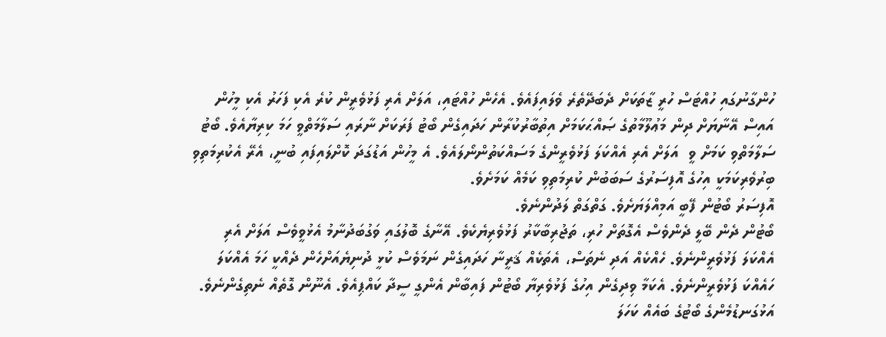ހުންގާނުގައި ހުއްޓަސް ހުރީ ޒާތަކަށް ދެބަދޭތެރެ ވެލައިފައެވެ. އެހެން ހުއްޓައި، އަލަށް އެރި ފަޅުވެރީން ކުރެ އެކި ފަހަރު އެކި މީހުން އައިސް އޭނާޔަށް ދިން މަޢުލޫމާތުގެ ޞައްޙަކަމަށް އިތުބާރުކުރާން ހަދައިގެން ބޯޓު ފަރަކަށް ނާރައި ސަލާމަތްވީ ހަމަ ކިރިޔާއެވެ. ބޯޓު ސަލާމަތްވި ކަމަށް ވީ  އަލަށް އެރި އެއްކަލަ ފަޅުވެރީންގެ މަސައްކަތުންނޯލައެވެ. އެ މީހުން އަޑުގަދަ ކޮށްލައިފައި ބުނީ، އެރޭ އެކުރިމަތިވި ބިރުވެރިކަމަކީ އިހުގެ އޮފިސަރުގެ ސަބަބުން ކުރިމަތިވި ކަމެއް ކަމަށެވެ.
އޮފިސަރު ބޯޓުން ފޭބީ އަމިއްލަޔަށެވެ. ގަތްގަތް ލަދުންނެވެ.
ބޯޓުން ދެން ބޭލީ ދެންވެސް އެގޮތަށް ހުރި، ތަޖުރިބާކާރު ފަޅުވެރިޔެކެވެ. އޭނާގެ ބޮލުގައި ވަގުބަދުނާމު އެޅުވީވެސް އަލަށް އެރި އެއްކަލަ ފަޅުވެރީންނެވެ. ހެއްކެއް އަދި ނެތަސް، އެތަކެއް ޤަރީނާ ހަދައިގެން ނަމަވެސް ކުޅީ ދުނިޔެއަށްހެން ދެއްކީ ހަމަ އެއްކަލަ ހައެއްކަ ފަޅުވެރީންނެވެ. އެކަމާ ވިދިގެން އިހުގެ ފަޅުވެރިޔާ ބޯޓުން ފައިބާން އެންގީ ސީދާ ކައްޕިއެވެ. އެނޫން ގޮތެއް ނެތިގެންނެވެ.
އަޅުގަނޑުމެންގެ ބޯޓުގެ ބައެއް ކަހަލަ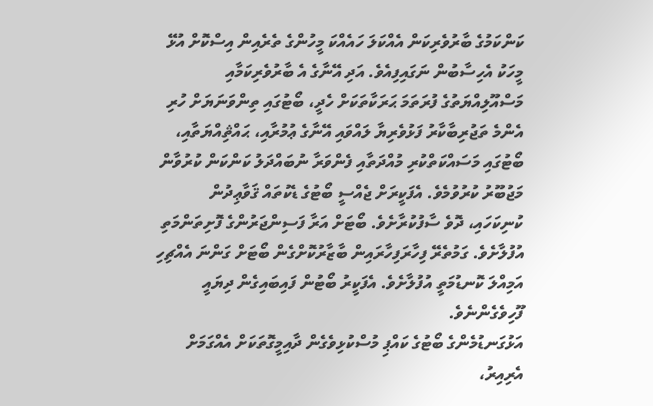ކަންކަމުގެ ބާރުވެރިކަން އެއްކަލަ ހައެއްކަ މީހުންގެ ތެރެއިން އިސްކޮށް އުޅޭ މީހަކު އެހިސާބުން ނަގައިފިއެވެ. އަދި އޭނާގެ އެ ބާރުވެރިކަމާއި މަސްއޫލިއްޔަތުގެ ފުރަތަމަ ޙަރަކާތަކަށް ހެދީ، ބޯޓުގައި ތިންވަނަޔަށް ހުރި އެންމެ ތަޖުރިބާކާރު ފަޅުވެރިޔާ ލައްވައި އޭނާގެ ޢުމުރާއި، ޙައްޘިއްޔަތާއި، ބޯޓުގައި މަސައްކަތްކުރި މުއްދަތާއި ފެންވަރާ ނުބައްދަލު ކަންކަން ކުރުވާން މަޖުބޫރު ކުރުވުމެވެ. އެފަކީރަށް ޖެއްސީ ބޯޓުގެ ޑެކުތައް ޤަވާޢިދުން ކުނިކަހައި، ދޮވެ ސާފުކުރާށެވެ. ބޯޓަށް އަރާ ފަސިންޖަރުންގެ ފޮށިތަންމަތި އުފުލާށެވެ. ގަމުތެރޭ ފިހާރަފިހާރައިން ބާޒާރުކޮށްގެން ބޯޓަށް ގަންނަ އެއްޗިހި އަމިއްލަ ކޮނޑުމަތީ އުފުލާށެވެ. އެފަކީރު ބޯޓުން ފައިބައިގެން ދިޔައީ ފޫހިވެގެންނެވެ.
އަޅުގަނޑުމެންގެ ބޯޓުގެ ކައްޕި މުސްކުޅިވެގެން ދާއިމީގޮތަކަށް އެއްގަމަށް އެރިއިރު،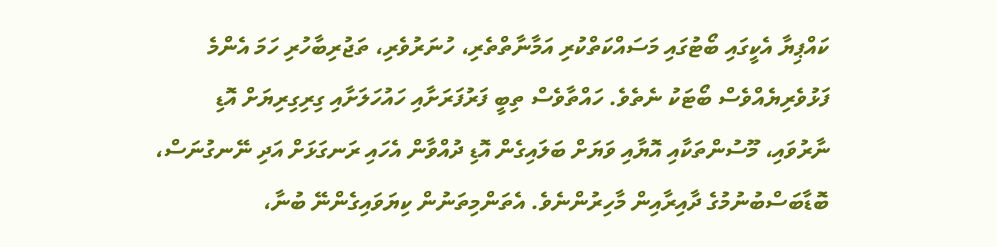ކައްޕިޔާ އެކީގައި ބޯޓުގައި މަސައްކަތްކުރި އަމާނާތްތެރި، ހުނަރުވެރި، ތަޖުރިބާހުރި ހަމަ އެންމެ ފަޅުވެރިޔެއްވެސް ބޯޓަކު ނެތެވެ. ހައްތާވެސް ތިބީ ފަރުފަރަށާއި ހައުހަލަށާއި ގިރިގިރިޔަށް އޮޑި ނާރުވައި، މޫސުންތަކާއި އޮޔާއި ވަޔަށް ބަލައިގެން އޮޑި ދުއްވާން އެހައި ރަނގަޅަށް އަދި ނޭނގުނަސް، ބޮޑާބަސްބުނުމުގެ ދާއިރާއިން މާހިރުންނެވެ. އެތަންމިތަނުން ކިޔަވައިގެންނޭ ބުނާ،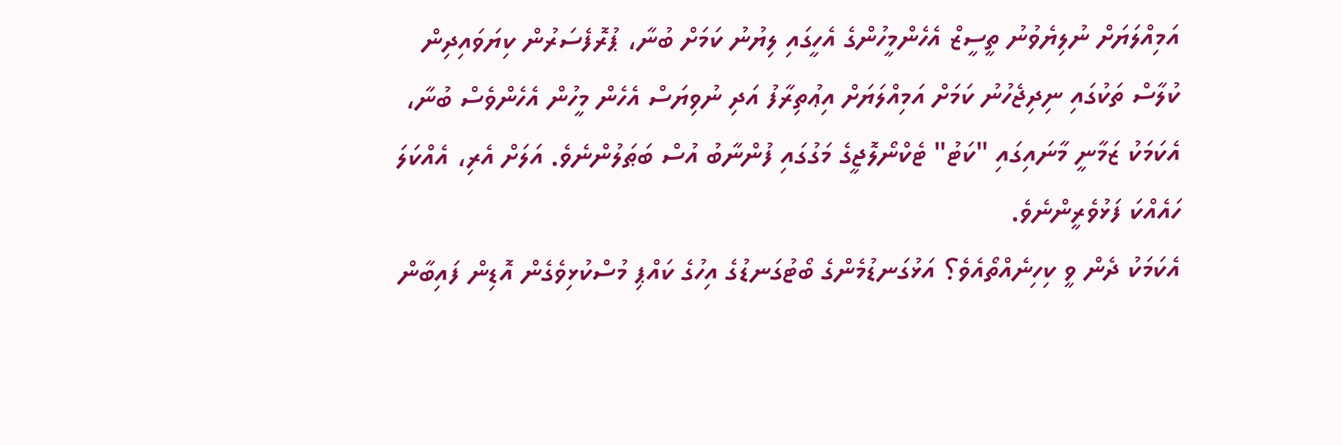އަމިއްލަޔަށް ނުލިޔެވުނު ތީސީޒް އެހެންމީހުންގެ އެހީގައި ލިޔުނު ކަމަށް ބުނާ، ޕުރޮފެސަރުން ކިޔަވައިދިން ކުލާސް ތަކުގައި ނިދިޖެހުނު ކަމަށް އަމިއްލަޔަށް އިޢުތިރާފު އަދި ނުވިޔަސް އެހެން މީހުން އެހެންވެސް ބުނާ، އެކަމަކު ޒަމާނީ މާނައިގައި "ކަޓު" ޓެކްނޯލޮޖީގެ މަގުގައި ފުންނާބު އުސް ބަޠަލުންނެވެ. އަލަށް އެރި، އެއްކަލަ ހައެއްކަ ފަޅުވެރީންނެވެ.
އެކަމަކު ދެން ވީ ކިހިނެއްތޯއެވެ؟ އަޅުގަނޑުމެންގެ ބޯޓުގަނޑުގެ އިހުގެ ކައްޕި މުސްކުޅިވެގެން އޮޑިން ފައިބާން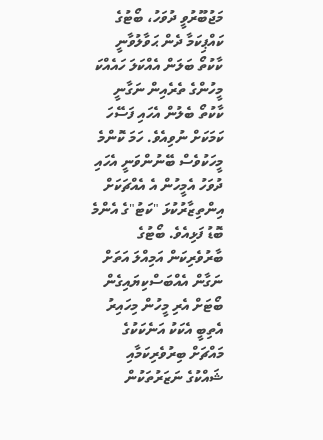މަޖުބޫރުވީ ދުވަހު، ބޯޓުގެ ކައްޕިކަމާ ދެން ޙަވާލުވާނީ ކާކުތޯ ބަލަން އެއްކަލަ ހައެއްކަ މީހުންގެ ތެރެއިން ނަގާނީ ކާކުތޯ ބެލުން އެހައި ފަސޭހަ ކަމަކަށް ނުވިއެވެ. ހަމަ ކޮންމެ މީހަކުވެސް ބޭނުންވަނީ އެހައި ދުވަހު އެމީހުން އެ އެއްޗަކަށް އިންތިޒާރުކުޅަ "ކަޓު"ގެ އެންމެ ބޮޑު ފަޅިއެވެ. ބޯޓުގެ ބާރުވެރިކަން އަމިއްލަ އަތަށް ނަގާން އެއްބަސްކިޔައިގެން ބޯޓަށް އެރި މީހުން މިހައިރު އެތިބީ އެކަކު އަނެކަކުގެ މައްޗަށް ބިރުވެރިކަމާއި ޝައްކުގެ ނަޒަރުތަކުން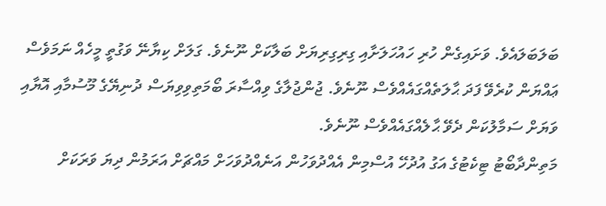ބަލަބަލައެވެ. ވަށައިގެން ހުރި ހައުހަލަށާއި ގިރިގިރިޔަށް ބަލާކަށް ނޫނެވެ. ގަލަށް ކިޔާނޭ ވަގުތީ މީހެއް ނަމަވެސް ޢައްޔަން ކުރެވޭ ފަދަ ޙާލަތެއްގައެއްވެސް ނޫނެވެ. ޖުންޖުލާގެ ވިއްސާރަ ބޯމަތިވިވިޔަސް ދުނިޔޭގެ މޫސުމާއި އޮޔާއި ވަޔަށް ސަމާލުކަން ދެވޭ ޙާލެއްގައެއްވެސް ނޫނެވެ.
މަތިންދާބޯޓު ޓިކެޓުގެ އަގު އުދުހޭ އުސްމިން އެއްދުވަހުން އަނެއްދުވަހަށް މައްޗަށް އަރަމުން ދިޔަ ވަރަކަށް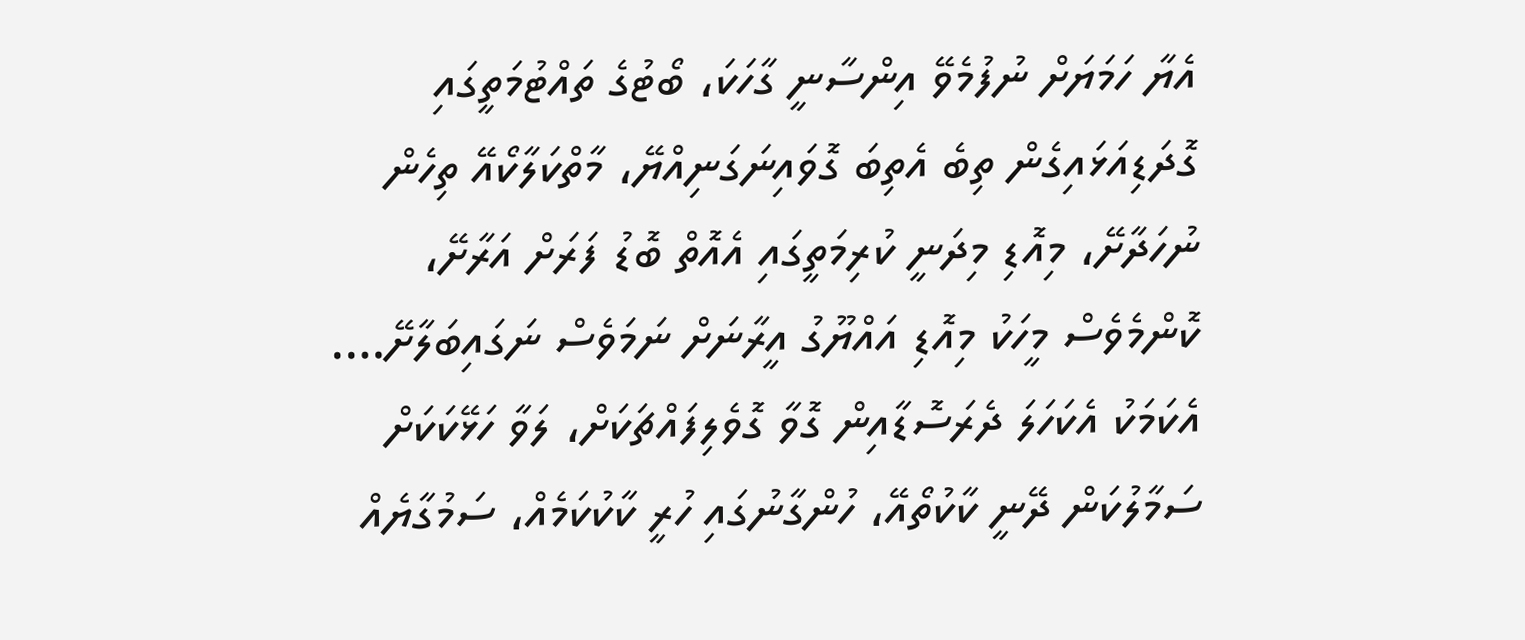އެޔާ ހަމަޔަށް ނުފުމެވޭ އިންސާނީ ގާހަކަ، ބޯޓުގެ ތައްޓުމަތީގައި ގޮދަޑިއަޅައިގެން ތިބެ އެތިބަ ގޮވައިނަގަނިއްޔޭ، މާތްކަލާކޯއޭ ތިހެން ނުހަދާށޭ، މިއޮޑި މިދަނީ ކުރިމަތީގައި އެއޮތް ބޮޑު ފަރަށް އަރާށޭ، ކޮންމެވެސް މީހަކު މިއޮޑި އައްޔޫގު އީރާނަށް ނަމަވެސް ނަގައިބަލާށޭ…. އެކަމަކު އެކަހަލަ ދެރަސޮޑާއިން ގޮވާ ގޮވެލިފައްޗަކަށް، ލަވާ ހަޅޭކަކަށް ސަމާލުކަން ދޭނީ ކާކުތޯއޭ، ހުންގާނުގައި ހުރީ ކާކުކަމެއް، ސަމުގާޔެއް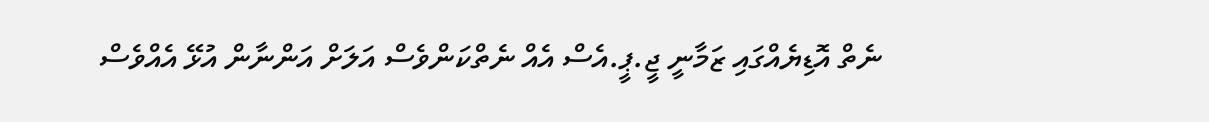ނެތް އޮޑިޔެއްގައި ޒަމާނީ ޖީ.ޕީ.އެސް އެއް ނެތްކަންވެސް އަލަށް އަންނާން އުޅޭ އެއްވެސް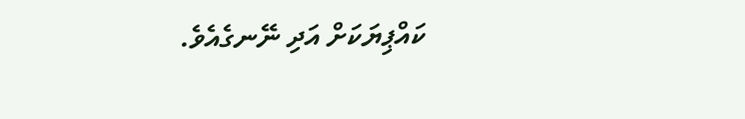ކައްޕިޔަކަށް އަދި ނޭނގެއެވެ.